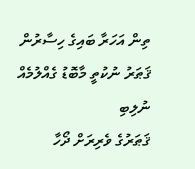ތިން އަހަރާ ބައިގެ ހިސާރުން ޤަޠަރު ނުކުތީ މާބޮޑު ގެއްލުމެއް ނުލިބި
ޤަޠަރުގެ ވެރިރަށް ދޯހާ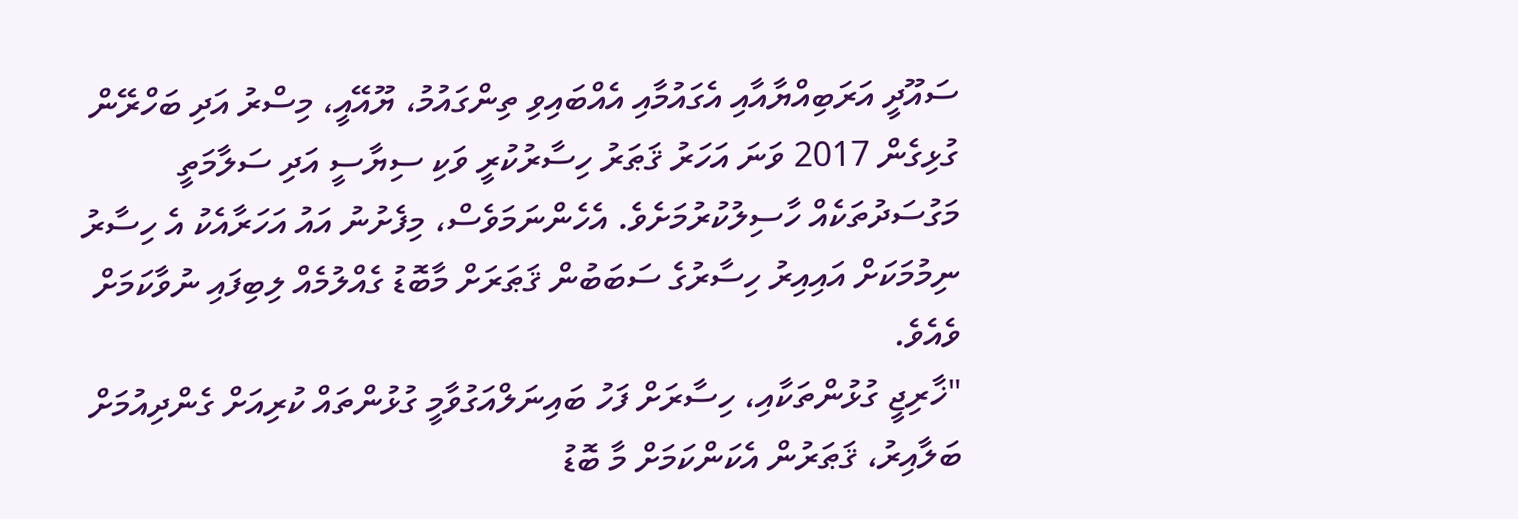ސައޫދީ އަރަބިއްޔާއާއި އެގައުމާއި އެއްބައިވި ތިންގައުމު، ޔޫއޭއީ، މިސްރު އަދި ބަހްރޭން ގުޅިގެން 2017 ވަނަ އަހަރު ޤަޠަރު ހިސާރުކުރީ ވަކި ސިޔާސީ އަދި ސަލާމަތީ މަގުސަދުތަކެއް ހާސިލުކުރުމަށެވެ. އެހެންނަމަވެސް، މިފެށުނު އައު އަހަރާއެކު އެ ހިސާރު ނިމުމަކަށް އައިއިރު ހިސާރުގެ ސަބަބުން ޤަޠަރަށް މާބޮޑު ގެއްލުމެއް ލިބިފައި ނުވާކަމަށް ވެއެވެ.
"ޚާރިޖީ ގުޅުންތަކާއި، ހިސާރަށް ފަހު ބައިނަލްއަގުވާމީ ގުޅުންތައް ކުރިއަށް ގެންދިއުމަށް ބަލާއިރު، ޤަޠަރުން އެކަންކަމަށް މާ ބޮޑު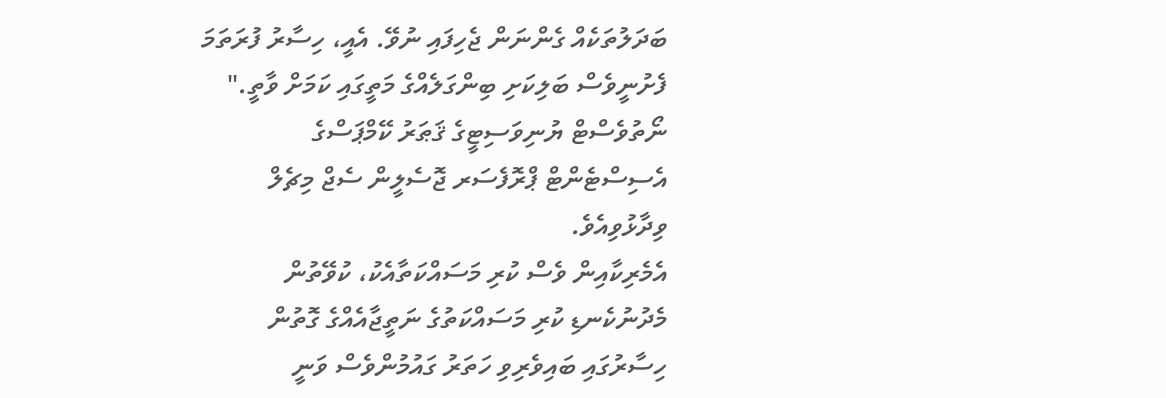ބަދަލުތަކެއް ގެންނަން ޖެހިފައި ނުވޭ. އެއީ، ހިސާރު ފުރަތަމަ ފެށުނީވެސް ބަލިކަށި ބިންގަލެއްގެ މަތީގައި ކަމަށް ވާތީ." ނޯތުވެސްޓް ޔުނިވަސިޓީގެ ޤަޠަރު ކޭމްޕަސްގެ އެސިސްޓެންޓް ޕްރޮފެސަރ ޖޮސެލީން ސެޖް މިޗެލް ވިދާޅުވިއެވެ.
އެމެރިކާއިން ވެސް ކުރި މަސައްކަތާއެކު، ކުވޭތުން މެދުނުކެނޑި ކުރި މަސައްކަތުގެ ނަތީޖާއެއްގެ ގޮތުން ހިސާރުގައި ބައިވެރިވި ހަތަރު ގައުމުންވެސް ވަނީ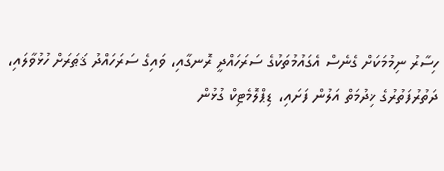ހިސާރު ނިމުމަކަށް ގެނެސް އެގައުމުތަކުގެ ސަރަހައްދީ ރޮނގާއި، ވައިގެ ސަރަހައްދު ޤަޠަރަށް ހުޅުވާލައި، ދަތުރުފަތުރުގެ ޚިދުމަތް އަލުން ފަށައި، ޑިޕްލޮމެޓިކް ގުޅުން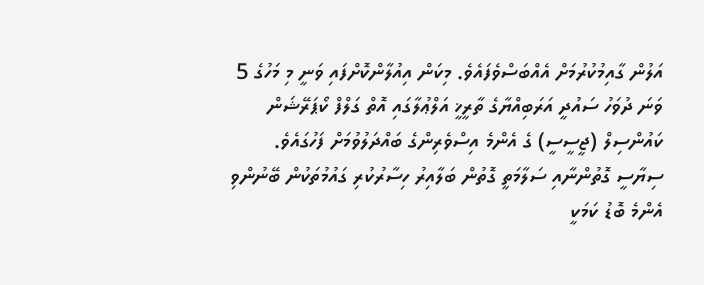އަލުން ގާއިމުކުރުމަށް އެއްބަސްވެފައެވެ. މިކަން އިއުލާންކޮށްފައި ވަނީ މި މަހުގެ 5 ވަނަ ދުވަހު ސައުދީ އަރަބިއްޔާގެ ތާރީޚީ އަލްޢުލާގައި އޮތް ގަލްފް ކޯޕަރޭޝަން ކައުންސިލް (ޖީސީސީ) ގެ އެންމެ އިސްވެރިންގެ ބައްދަލުވުމަށް ފަހުގައެވެ.
ސިޔާސީ ގޮތުންނާއި ސަލާމަތީ ގޮތުން ބަލާއިރު ހިސާރުކުރި ގައުމުތަކުން ބޭނުންވި އެންމެ ބޮޑު ކަމަކީ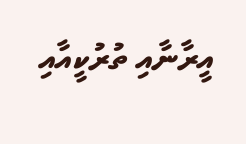އީރާނާއި ތުރުކީއާއި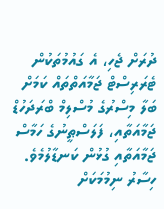ދުރަށް ޖެހި، އެ ގައުމުތަކުން ޓެރަރިސްޓް ޖަމާއަތްތައް ކަމަށް ބަލާ މިސްރުގެ މުސްލިމް ބްރަދަހުޑް ޖަމާއަތާއި، ފަލަސްޠީނުގެ ހަމާސް ޖަމާއަތާއި ގުޅުން ކަނޑާލުމެވެ. ހިސާރު ނިމުމަކަށް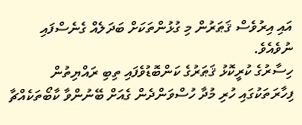އައި އިރުވެސް ޤަޠަރުން މި ގުޅުންތަކަށް ބަދަލެއް ގެނެސްފައި ނުވެއެވެ.
ހިސާރުގެ ކުރީކޮޅު ޤަޠަރުގެ ކަންބޮޑުވެފައި ތިބި ރައްޔިތުން ފިހާރަތަކުގައި ހުރި މުދާ ހުސްވަންދެން ގެއަށް ބޭނުންވާ ކާބޯތަކެއްޗާ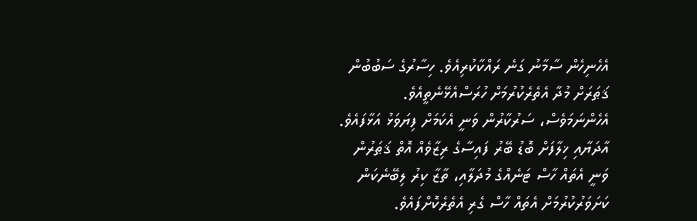އެހެނިހެން ސާމާނު ގަނެ ރައްކާކުރިއެވެ. ހިސާރުގެ ސަބުބުން ޤަޠަރަށް މުދާ އެތެރެކުރުމަށް ހުރަސްއެޅޭނެތީއެވެ.  އެހެންނަމަވެސް، ސަރުކާރުން ވަނީ އެކަމަށް ފިޔަވަޅު އަޅާފައެވެ. އާދަޔާއި ޚިލާފަށް ބޮޑު ބޭރު ފައިސާގެ ރިޒާވެއް އޮތް ޤަޠަރުން  ވަނީ އެތައް ހާސް ޓަނެއްގެ މުދަލާއި، ތާޒާ ކިރު ލިބޭނެކަން ކަށަވަރުކުރުމަށް އެތައް ހާސް ގެރި އެތެރެކޮށްފައެވެ.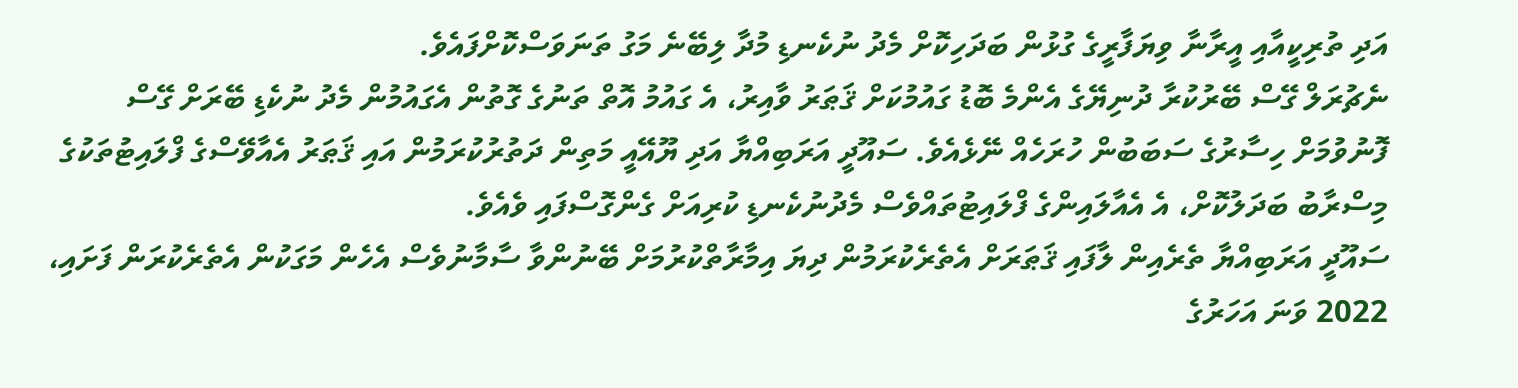އަދި ތުރިކީއާއި އީރާނާ ވިޔަފާރީގެ ގުޅުން ބަދަހިކޮށް މެދު ނުކެނޑި މުދާ ލިބޭނެ މަގު ތަނަވަސްކޮށްފައެވެ.
ނެޗުރަލް ގޭސް ބޭރުކުރާ ދުނިޔޭގެ އެންމެ ބޮޑު ގައުމުކަށް ޤަޠަރު ވާއިރު، އެ ގައުމު އޮތް ތަނުގެ ގޮތުން އެގައުމުން މެދު ނުކެޑި ބޭރަށް ގޭސް ފޮނުވުމަށް ހިސާރުގެ ސަބަބުން ހުރަހެއް ނޭޅެއެވެ. ސައޫދީ އަރަބިއްޔާ އަދި ޔޫއޭއީ މަތިން ދަތުރުކުރަމުން އައި ޤަޠަރު އެއާވޭސްގެ ފްލައިޓުތަކުގެ މިސްރާބު ބަދަލުކޮށް، އެ އެއާލައިންގެ ފްލައިޓުތައްވެސް މެދުނުކެނޑި ކުރިއަށް ގެންގޮސްފައި ވެއެވެ.
ސައޫދީ އަރަބިއްޔާ ތެރެއިން ލާފައި ޤަޠަރަށް އެތެރެކުރަމުން ދިޔަ އިމާރާތްކުރުމަށް ބޭނުންވާ ސާމާނުވެސް އެހެން މަގަކުން އެތެރެކުރަން ފަށައި، 2022 ވަނަ އަހަރުގެ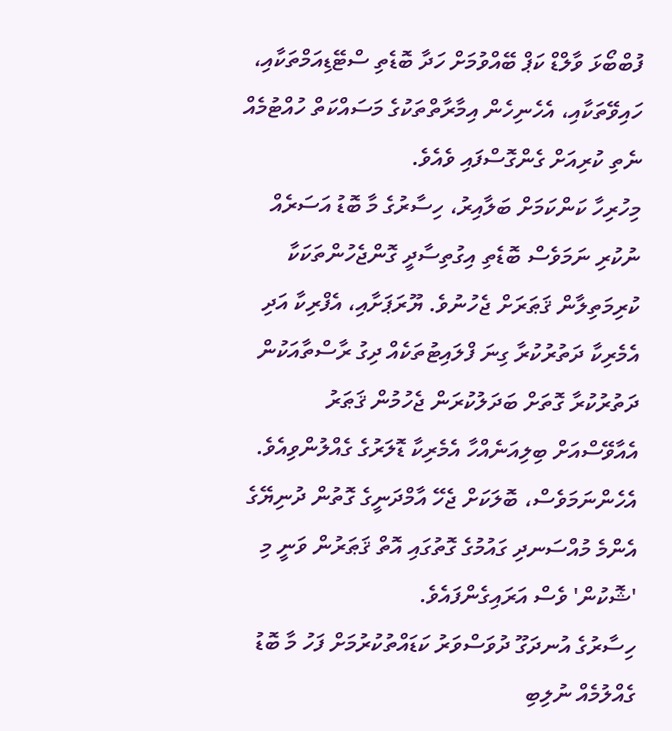ފުބްބޯޅަ ވާލްޑް ކަޕް ބޭއްވުމަށް ހަދާ ބޮޑެތި ސްޓޭޑިއަމްތަކާއި، ހައިވޭތަކާއި، އެހެނިހެން އިމާރާތްތަކުގެ މަސައްކަތް ހުއްޓުމެއް ނެތި ކުރިއަށް ގެންގޮސްފައި ވެއެވެ.
މިހުރިހާ ކަންކަމަށް ބަލާއިރު، ހިސާރުގެ މާ ބޮޑު އަސަރެއް ނުކުރި ނަމަވެސް ބޮޑެތި އިގުތިސާދީ ގޮންޖެހުންތަކަކާ ކުރިމަތިލާން ޤަޠަރަށް ޖެހުނުވެ. ޔޫރަޕަށާއި، އެފްރިކާ އަދި އެމެރިކާ ދަތުރުކުރާ ގިނަ ފްލައިޓުތަކެއް ދިގު ރާސްތާއަކުން ދަތުރުކުރާ ގޮތަށް ބަދަލުކުރަން ޖެހުމުން ޤަޠަރު އެއާވޭސްއަށް ބިލިއަނެއްހާ އެމެރިކާ ޑޮލަރުގެ ގެއްލުންވިއެވެ. އެހެންނަމަވެސް، ބޮލަކަށް ޖެހޭ އާމްދަނީގެ ގޮތުން ދުނިޔޭގެ އެންމެ މުއްސަނދި ގައުމުގެ ގޮތުގައި އޮތް ޤަޠަރުން ވަނީ މި 'ޝޮކުން' ވެސް އަރައިގެންފައެވެ.
ހިސާރުގެ އުނދަގޫ ދުވަސްވަރު ކަޑައްތުކުރުމަށް ފަހު މާ ބޮޑު ގެއްލުމެއް ނުލިބި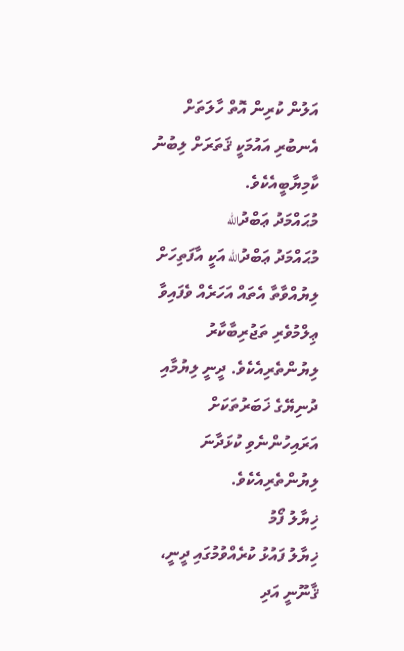އަލުން ކުރިން އޮތް ހާލަތަށް އެނބުރި އައުމަކީ ޤަތަރަށް ލިބުނު ކާމިޔާބީއެކެވެ.
މުޙައްމަދު ޢަބްދުالله
މުޙައްމަދު ޢަބްދުالله އަކީ އާފަތިހަށް ލިޔުއްވާތާ އެތައް އަހަރެއް ވެފައިވާ ޢިލްމުވެރި ތަޖުރިބާކާރު ލިޔުންތެރިއެކެވެ. ދީނީ ލިޔުމާއި ދުނިޔޭގެ ޚަބަރުތަކަށް އަރައިހުންނެވި ކުޅަދާނަ ލިޔުންތެރިއެކެވެ.
ޚިޔާލު ފޯމު
ޚިޔާލު ފައުޅު ކުރެއްވުމުގައި ދީނީ، ޤާނޫނީ އަދި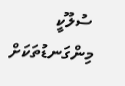ސުލޫކީ މިންގަނޑުތަކަށް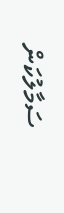ސަމާލުކަން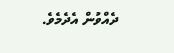ދެއްވުން އެދެމެވެ.